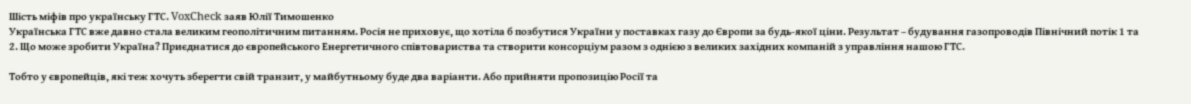Шість міфів про українську ГТС. VoxCheck заяв Юлії Тимошенко
Українська ГТС вже давно стала великим геополітичним питанням. Росія не приховує, що хотіла б позбутися України у поставках газу до Європи за будь-якої ціни. Результат – будування газопроводів Північний потік 1 та 2. Що може зробити Україна? Приєднатися до європейського Енергетичного співтовариства та створити консорціум разом з однією з великих західних компаній з управління нашою ГТС.

Тобто у європейців, які теж хочуть зберегти свій транзит, у майбутньому буде два варіанти. Або прийняти пропозицію Росії та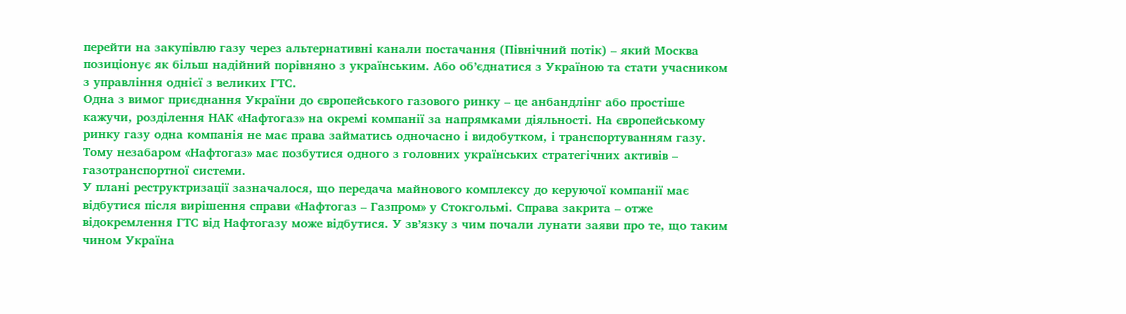перейти на закупівлю газу через альтернативні канали постачання (Північний потік) – який Москва позиціонує як більш надійний порівняно з українським. Або об’єднатися з Україною та стати учасником з управління однієї з великих ГТС.
Одна з вимог приєднання України до європейського газового ринку – це анбандлінг або простіше кажучи, розділення НАК «Нафтогаз» на окремі компанії за напрямками діяльності. На європейському ринку газу одна компанія не має права займатись одночасно і видобутком, і транспортуванням газу. Тому незабаром «Нафтогаз» має позбутися одного з головних українських стратегічних активів – газотранспортної системи.
У плані реструктризації зазначалося, що передача майнового комплексу до керуючої компанії має відбутися після вирішення справи «Нафтогаз – Газпром» у Стокгольмі. Справа закрита – отже відокремлення ГТС від Нафтогазу може відбутися. У зв’язку з чим почали лунати заяви про те, що таким чином Україна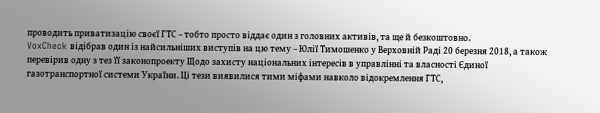проводить приватизацію своєї ГТС – тобто просто віддає один з головних активів, та ще й безкоштовно.
VoxCheck відібрав один із найсильніших виступів на цю тему – Юлії Тимошенко у Верховній Раді 20 березня 2018, а також перевірив одну з тез її законопроекту Щодо захисту національних інтересів в управлінні та власності Єдиної газотранспортної системи України. Ці тези виявилися тими міфами навколо відокремлення ГТС,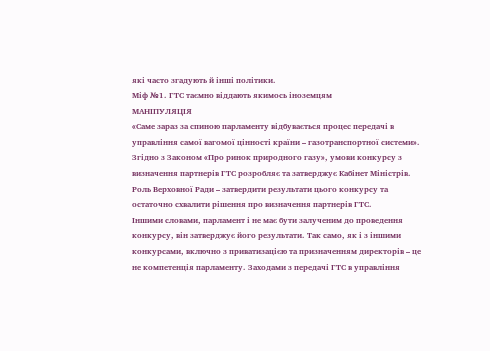які часто згадують й інші політики.
Міф №1. ГТС таємно віддають якимось іноземцям
МАНІПУЛЯЦІЯ
«Саме зараз за спиною парламенту відбувається процес передачі в управління самої вагомої цінності країни – газотранспортної системи».
Згідно з Законом «Про ринок природного газу», умови конкурсу з визначення партнерів ГТС розробляє та затверджує Кабінет Міністрів. Роль Верховної Ради – затвердити результати цього конкурсу та остаточно схвалити рішення про визначення партнерів ГТС.
Іншими словами, парламент і не має бути залученим до проведення конкурсу, він затверджує його результати. Так само, як і з іншими конкурсами, включно з приватизацією та призначенням директорів – це не компетенція парламенту. Заходами з передачі ГТС в управління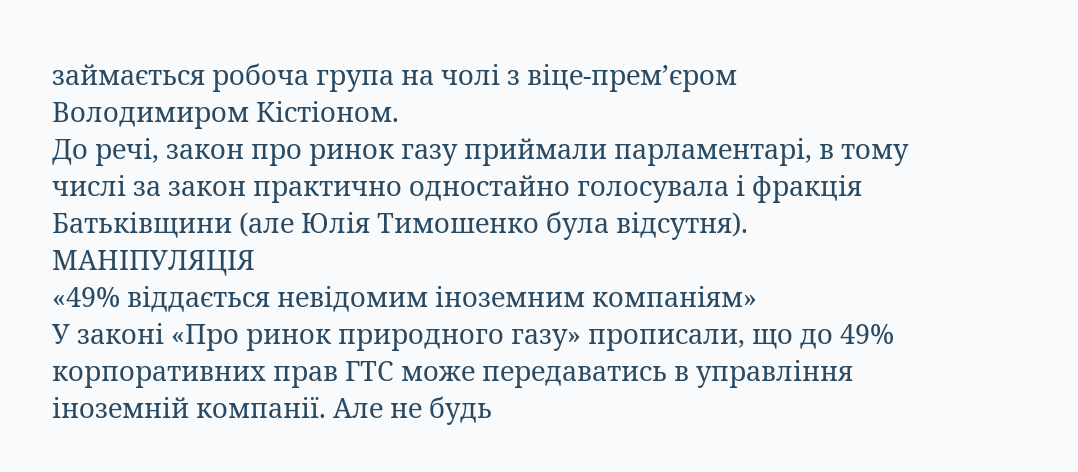займається робоча група на чолі з віце-прем’єром Володимиром Кістіоном.
До речі, закон про ринок газу приймали парламентарі, в тому числі за закон практично одностайно голосувала і фракція Батьківщини (але Юлія Тимошенко була відсутня).
МАНІПУЛЯЦІЯ
«49% віддається невідомим іноземним компаніям»
У законі «Про ринок природного газу» прописали, що до 49% корпоративних прав ГТС може передаватись в управління іноземній компанії. Але не будь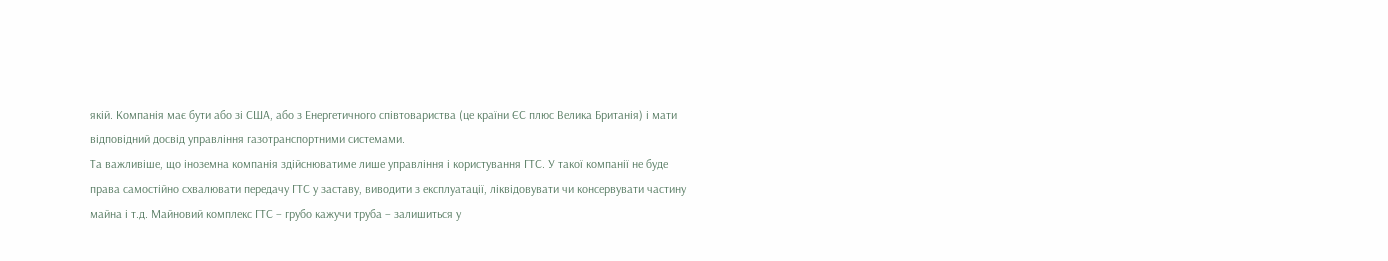якій. Компанія має бути або зі США, або з Енергетичного співтовариства (це країни ЄС плюс Велика Британія) і мати відповідний досвід управління газотранспортними системами.
Та важливіше, що іноземна компанія здійснюватиме лише управління і користування ГТС. У такої компанії не буде права самостійно схвалювати передачу ГТС у заставу, виводити з експлуатації, ліквідовувати чи консервувати частину майна і т.д. Майновий комплекс ГТС – грубо кажучи труба – залишиться у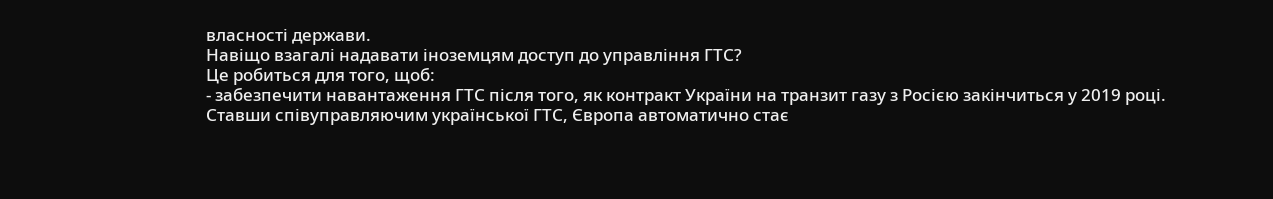власності держави.
Навіщо взагалі надавати іноземцям доступ до управління ГТС?
Це робиться для того, щоб:
- забезпечити навантаження ГТС після того, як контракт України на транзит газу з Росією закінчиться у 2019 році. Ставши співуправляючим української ГТС, Європа автоматично стає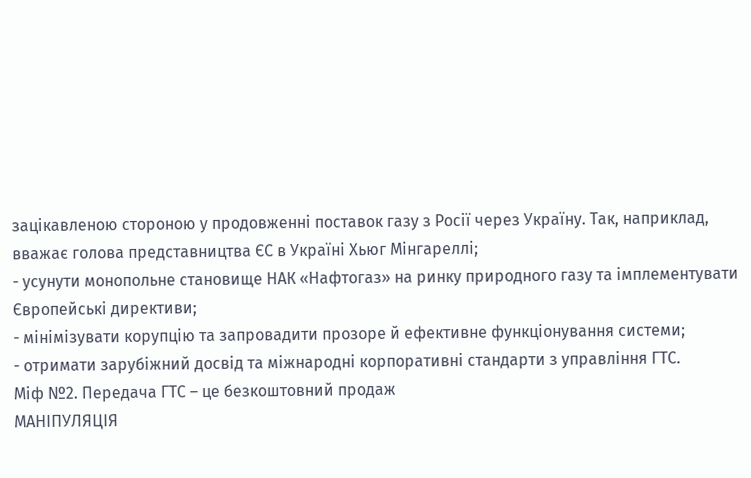зацікавленою стороною у продовженні поставок газу з Росії через Україну. Так, наприклад, вважає голова представництва ЄС в Україні Хьюг Мінгареллі;
- усунути монопольне становище НАК «Нафтогаз» на ринку природного газу та імплементувати Європейські директиви;
- мінімізувати корупцію та запровадити прозоре й ефективне функціонування системи;
- отримати зарубіжний досвід та міжнародні корпоративні стандарти з управління ГТС.
Міф №2. Передача ГТС – це безкоштовний продаж
МАНІПУЛЯЦІЯ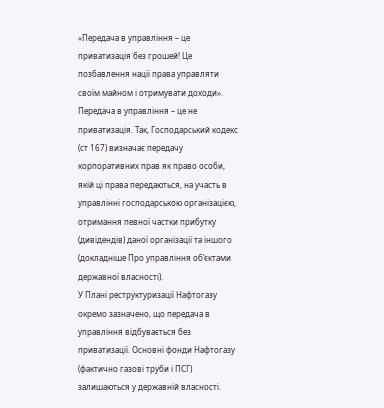«Передача в управління – це приватизація без грошей! Це позбавлення нації права управляти своїм майном і отримувати доходи».
Передача в управління – це не приватизація. Так, Господарський кодекс (ст 167) визначає передачу корпоративних прав як право особи, якій ці права передаються, на участь в управлінні господарською організацією, отримання певної частки прибутку (дивідендів) даної організації та іншого (докладніше Про управління об‘єктами державної власності).
У Плані реструктуризації Нафтогазу окремо зазначено, що передача в управління відбувається без приватизації. Основні фонди Нафтогазу (фактично газові труби і ПСГ) залишаються у державній власності.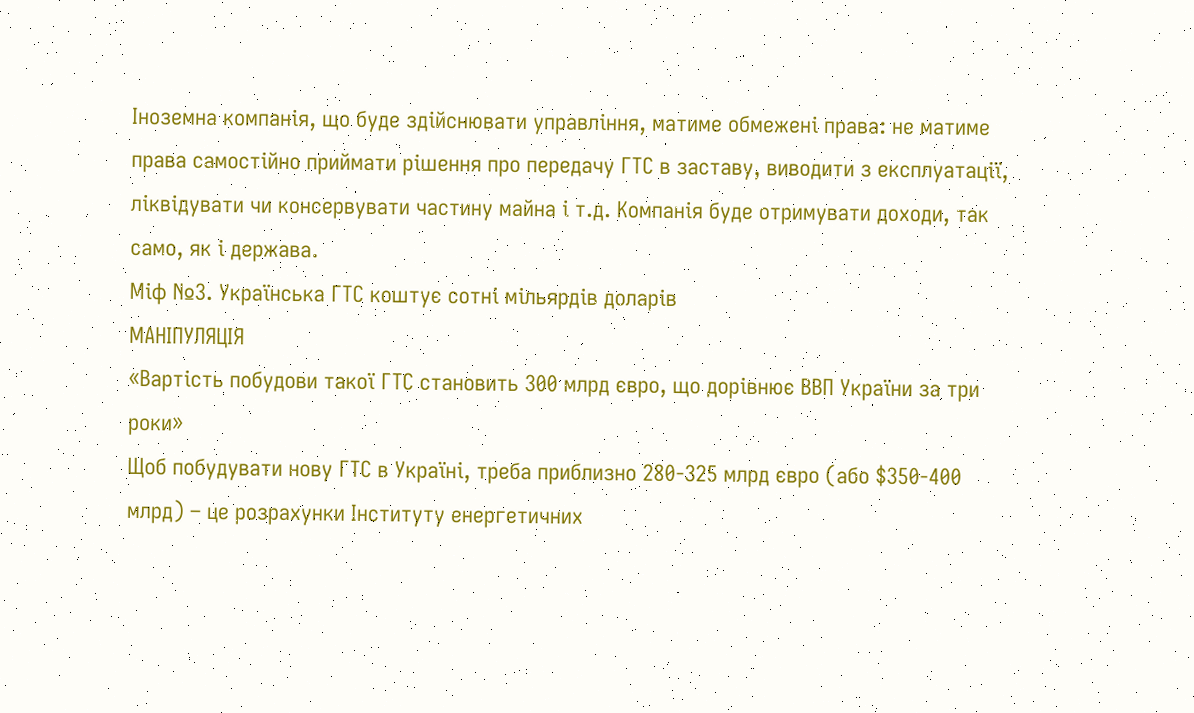Іноземна компанія, що буде здійснювати управління, матиме обмежені права: не матиме права самостійно приймати рішення про передачу ГТС в заставу, виводити з експлуатації, ліквідувати чи консервувати частину майна і т.д. Компанія буде отримувати доходи, так само, як і держава.
Міф №3. Українська ГТС коштує сотні мільярдів доларів
МАНІПУЛЯЦІЯ
«Вартість побудови такої ГТС становить 300 млрд євро, що дорівнює ВВП України за три роки»
Щоб побудувати нову ГТС в Україні, треба приблизно 280-325 млрд євро (або $350-400 млрд) – це розрахунки Інституту енергетичних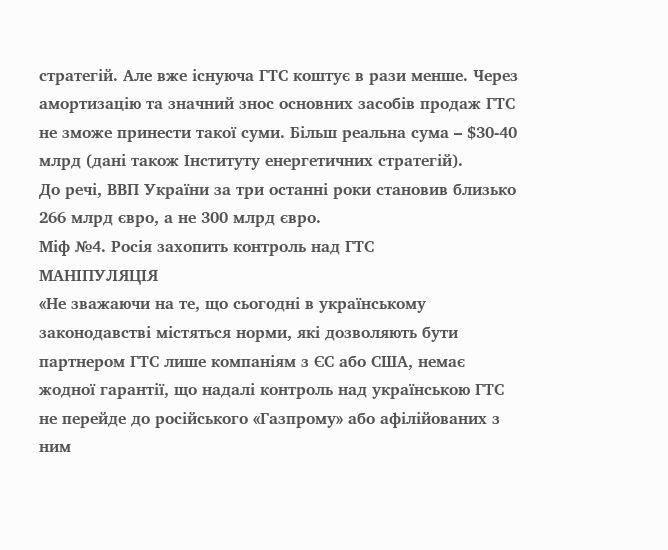стратегій. Але вже існуюча ГТС коштує в рази менше. Через амортизацію та значний знос основних засобів продаж ГТС не зможе принести такої суми. Більш реальна сума – $30-40 млрд (дані також Інституту енергетичних стратегій).
До речі, ВВП України за три останні роки становив близько 266 млрд євро, а не 300 млрд євро.
Міф №4. Росія захопить контроль над ГТС
МАНІПУЛЯЦІЯ
«Не зважаючи на те, що сьогодні в українському законодавстві містяться норми, які дозволяють бути партнером ГТС лише компаніям з ЄС або США, немає жодної гарантії, що надалі контроль над українською ГТС не перейде до російського «Газпрому» або афілійованих з ним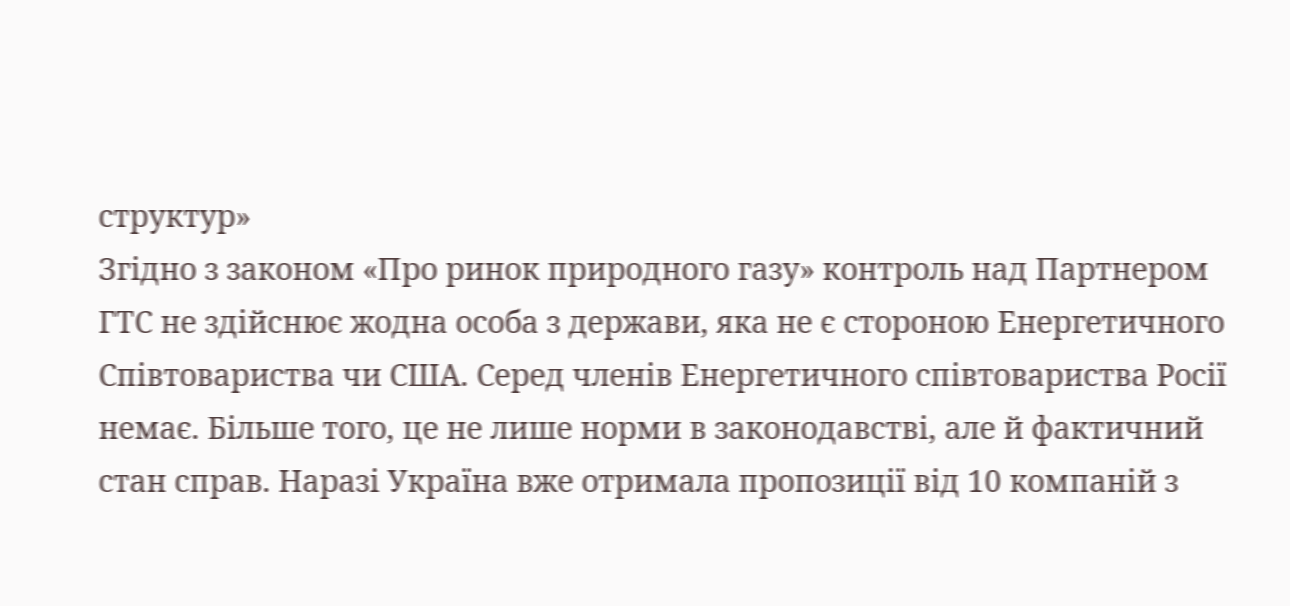структур»
Згідно з законом «Про ринок природного газу» контроль над Партнером ГТС не здійснює жодна особа з держави, яка не є стороною Енергетичного Співтовариства чи США. Серед членів Енергетичного співтовариства Росії немає. Більше того, це не лише норми в законодавстві, але й фактичний стан справ. Наразі Україна вже отримала пропозиції від 10 компаній з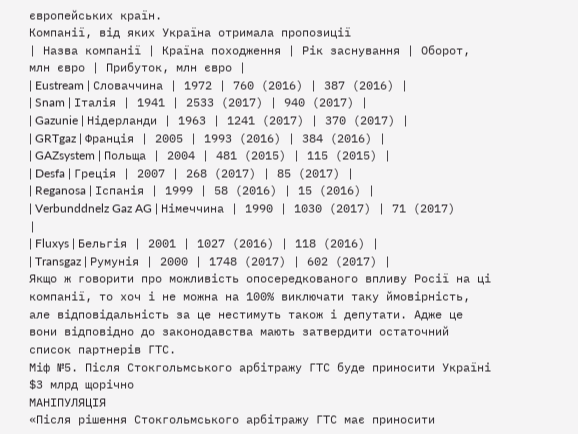європейських країн.
Компанії, від яких Україна отримала пропозиції
| Назва компанії | Країна походження | Рік заснування | Оборот, млн євро | Прибуток, млн євро |
| Eustream | Словаччина | 1972 | 760 (2016) | 387 (2016) |
| Snam | Італія | 1941 | 2533 (2017) | 940 (2017) |
| Gazunie | Нідерланди | 1963 | 1241 (2017) | 370 (2017) |
| GRTgaz | Франція | 2005 | 1993 (2016) | 384 (2016) |
| GAZsystem | Польща | 2004 | 481 (2015) | 115 (2015) |
| Desfa | Греція | 2007 | 268 (2017) | 85 (2017) |
| Reganosa | Іспанія | 1999 | 58 (2016) | 15 (2016) |
| Verbunddnelz Gaz AG | Німеччина | 1990 | 1030 (2017) | 71 (2017) |
| Fluxys | Бельгія | 2001 | 1027 (2016) | 118 (2016) |
| Transgaz | Румунія | 2000 | 1748 (2017) | 602 (2017) |
Якщо ж говорити про можливість опосередкованого впливу Росії на ці компанії, то хоч і не можна на 100% виключати таку ймовірність, але відповідальність за це нестимуть також і депутати. Адже це вони відповідно до законодавства мають затвердити остаточний список партнерів ГТС.
Міф №5. Після Стокгольмського арбітражу ГТС буде приносити Україні $3 млрд щорічно
МАНІПУЛЯЦІЯ
«Після рішення Стокгольмського арбітражу ГТС має приносити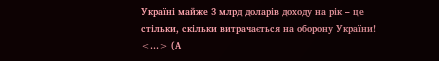Україні майже 3 млрд доларів доходу на рік – це стільки, скільки витрачається на оборону України! <…> (А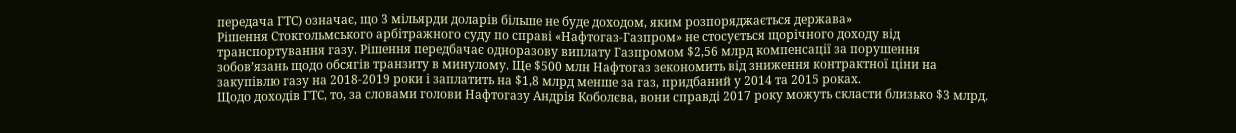передача ГТС) означає, що 3 мільярди доларів більше не буде доходом, яким розпоряджається держава»
Рішення Стокгольмського арбітражного суду по справі «Нафтогаз-Газпром» не стосується щорічного доходу від транспортування газу. Рішення передбачає одноразову виплату Газпромом $2,56 млрд компенсації за порушення зобов’язань щодо обсягів транзиту в минулому. Ще $500 млн Нафтогаз зекономить від зниження контрактної ціни на закупівлю газу на 2018-2019 роки і заплатить на $1,8 млрд менше за газ, придбаний у 2014 та 2015 роках.
Щодо доходів ГТС, то, за словами голови Нафтогазу Андрія Коболєва, вони справді 2017 року можуть скласти близько $3 млрд.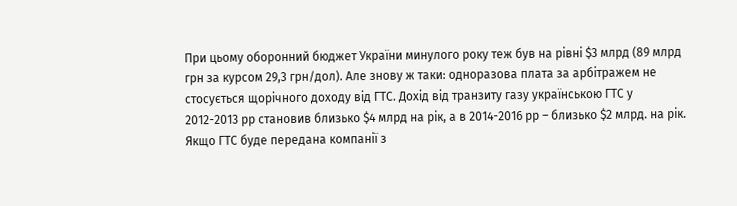При цьому оборонний бюджет України минулого року теж був на рівні $3 млрд (89 млрд грн за курсом 29,3 грн/дол). Але знову ж таки: одноразова плата за арбітражем не стосується щорічного доходу від ГТС. Дохід від транзиту газу українською ГТС у 2012-2013 рр становив близько $4 млрд на рік, а в 2014-2016 рр – близько $2 млрд. на рік.
Якщо ГТС буде передана компанії з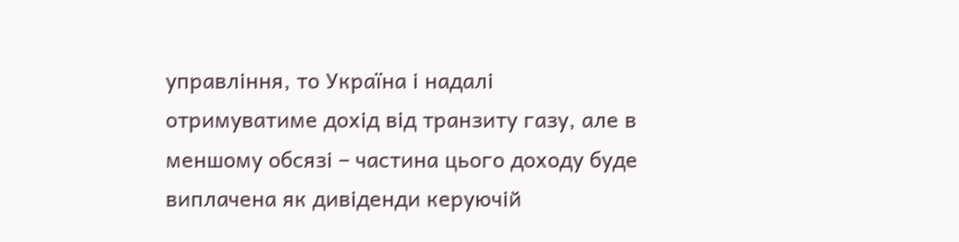управління, то Україна і надалі отримуватиме дохід від транзиту газу, але в меншому обсязі – частина цього доходу буде виплачена як дивіденди керуючій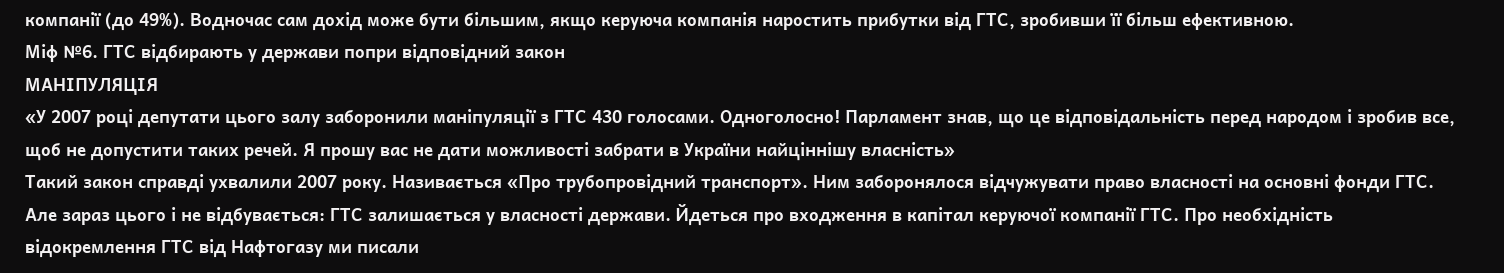компанії (до 49%). Водночас сам дохід може бути більшим, якщо керуюча компанія наростить прибутки від ГТС, зробивши її більш ефективною.
Міф №6. ГТС відбирають у держави попри відповідний закон
МАНІПУЛЯЦІЯ
«У 2007 році депутати цього залу заборонили маніпуляції з ГТС 430 голосами. Одноголосно! Парламент знав, що це відповідальність перед народом і зробив все, щоб не допустити таких речей. Я прошу вас не дати можливості забрати в України найціннішу власність»
Такий закон справді ухвалили 2007 року. Називається «Про трубопровідний транспорт». Ним заборонялося відчужувати право власності на основні фонди ГТС.
Але зараз цього і не відбувається: ГТС залишається у власності держави. Йдеться про входження в капітал керуючої компанії ГТС. Про необхідність відокремлення ГТС від Нафтогазу ми писали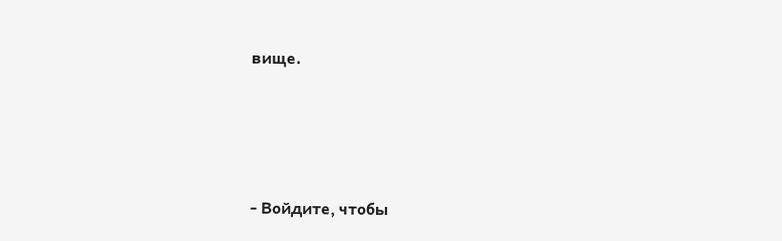вище.




- Войдите, чтобы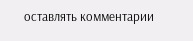оставлять комментарии